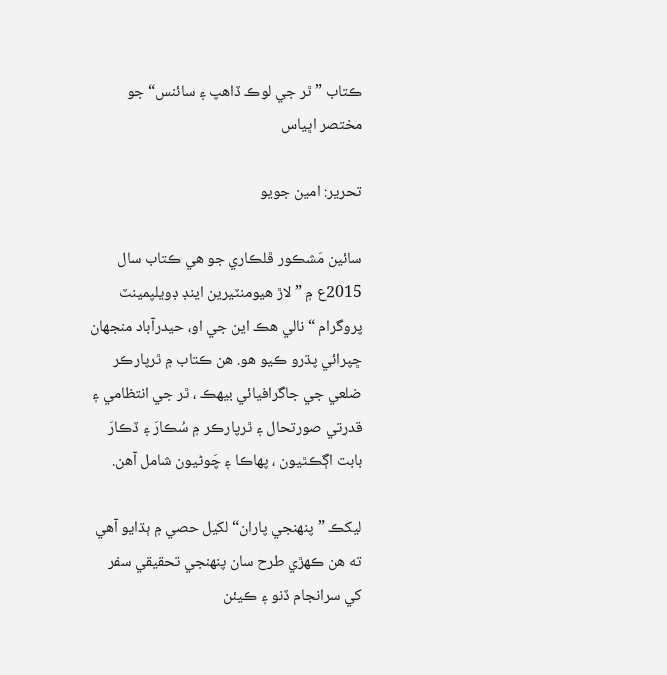ڪتاب ” ٿر جي لوڪ ڏاهپ ۽ سائنس“ جو مختصر اڀياس

تحرير: امين جويو

سائين مَشڪور ڦلڪاري جو هي ڪتاب سال 2015ع ۾ ” لاڙ هيومنٽيرين اينڊ ڊويلپمينٽ پروگرام “ نالي هڪ اين جي او، حيدرآباد منجهان ڇپرائي پڌرو ڪيو هو. هن ڪتاب ۾ ٿرپارڪر ضلعي جي جاگرافيائي بيهڪ ، ٿر جي انتظامي ۽ قدرتي صورتحال ۽ ٿرپارڪر ۾ سُڪارَ ۽ ڏڪارَ بابت اڳڪٿيون ، پهاڪا ۽ چَوڻيون شامل آهن.

ليکڪ ”پنهنجي پاران“ لکيل حصي ۾ ٻڌايو آهي ته هن ڪهڙي طرح سان پنهنجي تحقيقي سفر کي سرانجام ڏنو ۽ ڪيئن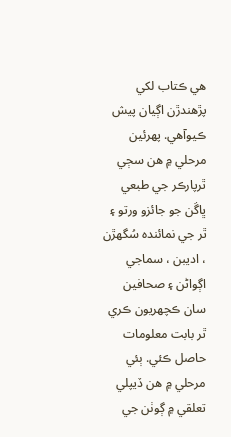هي ڪتاب لکي پڙهندڙن اڳيان پيش ڪيوآهي. پهرئين مرحلي ۾ هن سڄي ٿرپارڪر جي طبعي ڀاڱن جو جائزو ورتو ۽ ٿر جي نمائنده سُگهڙن ، اديبن ، سماجي اڳواڻن ۽ صحافين سان ڪچهريون ڪري ٿر بابت معلومات حاصل ڪئي. ٻئي مرحلي ۾ هن ڏيپلي تعلقي ۾ ڳوٺن جي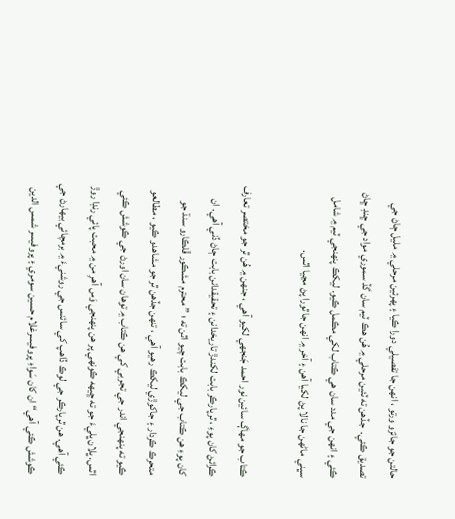حالتن جو جائزو ورتو ، انهن جا تفصيلي دورا ڪيا ۽ پهرئين مرحلي ۾ مليل ڄاڻ جي تصديق ڪئي.  جڏهن ته ٽئين مرحلي ۾ هُن هڪ ٽيم سان گڏ سموري مواد جي ڇنڊ ڇاڻ ڪئي ۽ انهن جي مدد سان هي ڪتاب لکي مڪمل ڪيو. ليکڪ پنهنجي ٽيم ۾ شامل سڀني ماڻهن جا نالا پڻ لکيا آهن ۽ آخر ۾ انهن جا ٿورا پڻ مڃيا اٿس.

ڪتاب جو مهاڳ سائين نور احمد جَنجهي لکيو آهي ، جنهن ۾ هُن ٿر جو مختصر تعارف ڪرائڻ کان پوءِ ، ٿرپارڪر بابت لکندڙ تاريخدانن ۽ تحقيقدانن بابت ڄاڻ ڏني آهي. ان کان پوءِ هن ڪتاب جي ليکڪ بابت چيو اٿن ته ؛ ” محترم مشڪور ڦلڪارو سنڌ جو متحرڪ ڪردار ۽ جاکوڙي ليکڪ رهيو آهي ، تنهن جڏهن ٿر جو مشاهدو ڪيو ، مطالعو ڪيو ته پنهنجي اندر جي تجربي کي هن ڪتاب ۾ توهان سان اورڻ جي ڪوشش ڪئي اٿس. ڀلان ڀليءَ جو ته ڇيهه ڪونهي پر هن پنهنجي وَس آهرِ من ۾ محبت پائي رنڊا روڙ ڪئي آهي. هن ٿرپارڪر جي لوڪ ڏاهپ کي سائنس جي روشنيءَ ۾ برمچائي بيهارڻ جي ڪوشش ڪئي آهي“ ان کان سَواءِ پروفيسرغلام حسين سومري ۽ پروفيسر شمس الدين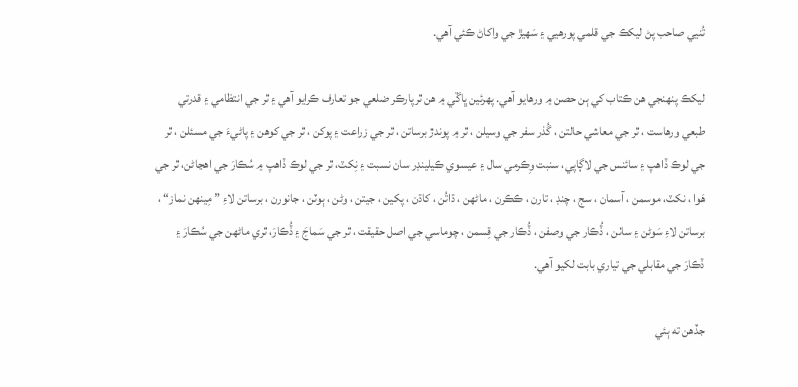تُنيي صاحب پڻ ليکڪ جي قلمي پورهيي ۽ سَهيڙ جي واکاڻ ڪئي آهي.

ليکڪ پنهنجي هن ڪتاب کي ٻن حصن ۾ ورهايو آهي. پهرئين ڀاڱي ۾ هن ٿرپارڪر ضلعي جو تعارف ڪرايو آهي ۽ ٿر جي انتظامي ۽ قدرتي طبعي ورهاست ، ٿر جي معاشي حالتن ، گُذر سفر جي وسيلن ، ٿر ۾ پوندڙ برساتن ، ٿر جي زراعت ۽ پوکن ، ٿر جي کوهن ۽ پاڻيءَ جي مسئلن ، ٿر جي لوڪ ڏاهپ ۽ سائنس جي لاڳاپي، سنبت وِڪرمي سال ۽ عيسوي ڪيلينڊر سان نسبت ۽ نِکٽ، ٿر جي لوڪ ڏاهپ ۾ سُڪارَ جي اهڃاڻن، ٿر جي هَوا ، نکٽ، موسمن ، آسمان ، سج ، چنڊ ، تارن ، ڪڪرن ، ماڻهن ، ڌاتُن ، کاڌن ، پکين ، جيتن ، وڻن ، ٻوٽن ، جانورن ، برساتن لاءِ ” مِينهن نماز“ ، برساتن لاءِ سَوڻن ۽ ساٺن ، ڏُڪار جي وصفن ، ڏُڪار جي قِسمن ، چوماسي جي اصل حقيقت ، ٿر جي سَماجَ ۽ ڏُڪارَ، ٿري ماڻهن جي سُڪارَ ۽ ڏڪارَ جي مقابلي جي تياري بابت لکيو آهي.

جڏهن ته ٻئي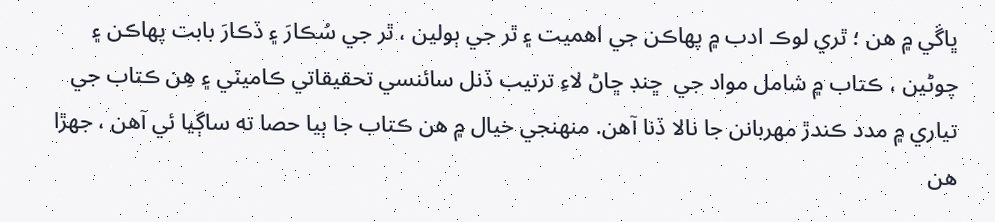ڀاڱي ۾ هن ؛ ٿري لوڪ ادب ۾ پهاڪن جي اهميت ۽ ٿر جي ٻولين ، ٿر جي سُڪارَ ۽ ڏڪارَ بابت پهاڪن ۽ چوڻين ، ڪتاب ۾ شامل مواد جي  ڇنڊ ڇاڻ لاءِ ترتيب ڏنل سائنسي تحقيقاتي ڪاميٽي ۽ هِن ڪتاب جي تياري ۾ مدد ڪندڙ مهربانن جا نالا ڏنا آهن. منهنجي خيال ۾ هن ڪتاب جا ٻيا حصا ته ساڳيا ئي آهن ، جهڙا هن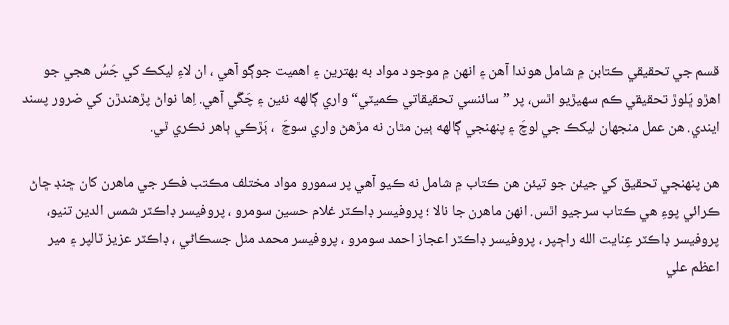قسم جي تحقيقي ڪتابن ۾ شامل هوندا آهن ۽ انهن ۾ موجود مواد به بهترين ۽ اهميت جوڳو آهي ، ان لاءِ ليکڪ کي جَسُ هجي جو اهڙو ڀَلوڙ تحقيقي ڪم سهيڙيو اٿس، پر ”سائنسي تحقيقاتي ڪميٽي“ واري ڳالهه نئين ۽ چَڱي آهي. اِها نواڻ پڙهندڙن کي ضرور پسند ايندي. هن عمل منجهان ليکڪ جي لوچَ ۽ پنهنجي ڳالهه ٻين مٿان نه مڙهڻ واري سوچَ  ، ٻَڙڪي ٻاهر نڪري ٿي.

هن پنهنجي تحقيق کي جيئن جو تيئن هن ڪتاب ۾ شامل نه ڪيو آهي پر سمورو مواد مختلف مڪتب فڪر جي ماهرن کان ڇنڊ ڇاڻ ڪرائي پوءِ هي ڪتاب سرجيو اٿس. انهن ماهرن جا نالا ؛ پروفيسر ڊاڪٽر غلام حسين سومرو ، پروفيسر ڊاڪٽر شمس الدين تنيو، پروفيسر ڊاڪٽر عِنايت الله راڄپر ، پروفيسر ڊاڪٽر اعجاز احمد سومرو ، پروفيسر محمد مٺل جسڪاڻي ، ڊاڪٽر عزيز ٽالپر ۽ مير اعظم علي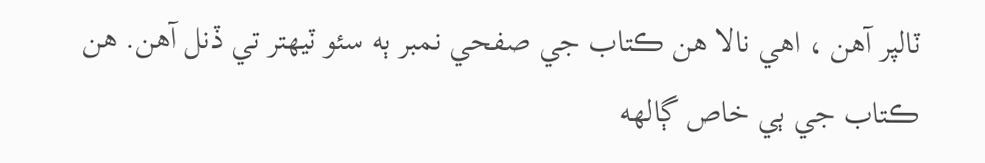ٽالپر آهن ، اهي نالا هن ڪتاب جي صفحي نمبر ٻه سئو ٽيهتر تي ڏنل آهن. هن ڪتاب جي ٻي خاص ڳالهه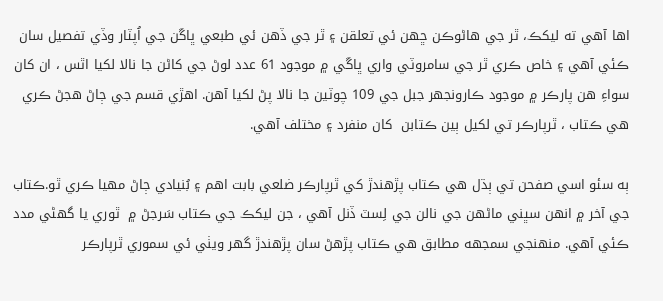اها آهي ته ليکڪ، ٿر جي هاڻوڪن ڇهن ئي تعلقن ۽ ٿر جي ڏهن ئي طبعي ڀاڱن جي اُپٽار وڏي تفصيل سان ڪئي آهي ۽ خاص ڪري ٿر جي سامروٽي واري ڀاڱي ۾ موجود 61 عدد لوڻ جي کاڻن جا نالا لکيا اٿس ، ان کان سواءِ هن پارڪر ۾ موجود ڪارونجهر جبل جي 109 چوٽين جا نالا پڻ لکيا آهن. اهڙي قسم جي ڄاڻ هجڻ ڪري هي ڪتاب ، ٿرپارڪر تي لکيل ٻين ڪتابن  کان منفرد ۽ مختلف آهي.

ٻه سئو اسي صفحن تي ٻڌل هي ڪتاب پڙهندڙ کي ٿرپارڪر ضلعي بابت اهم ۽ بُنيادي ڄاڻ مهيا ڪري ٿو.ڪتاب جي آخر ۾ انهن سڀني ماڻهن جي نالن جي لِسٽ ڏنل آهي ، جن ليکڪ جي ڪتاب سَرجڻ ۾  ٿوري يا گهڻي مدد ڪئي آهي. منهنجي سمجهه مطابق هي ڪتاب پڙهڻ سان پڙهندڙ گهر ويٺي ئي سموري ٿرپارڪر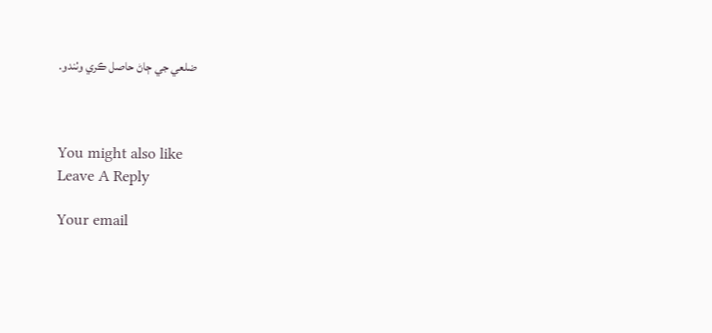ضلعي جي ڄاڻ حاصل ڪري وٺندو.



You might also like
Leave A Reply

Your email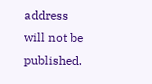address will not be published.